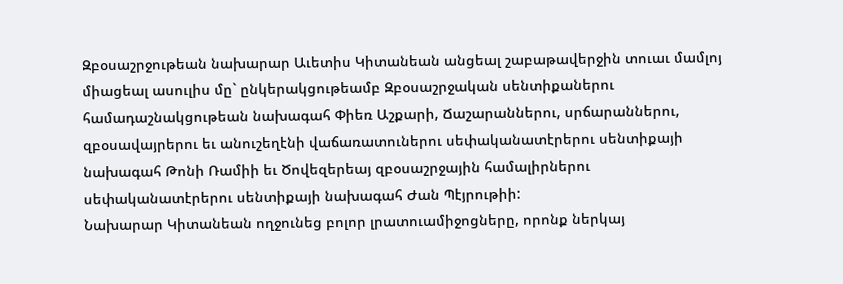Զբօսաշրջութեան նախարար Աւետիս Կիտանեան անցեալ շաբաթավերջին տուաւ մամլոյ միացեալ ասուլիս մը` ընկերակցութեամբ Զբօսաշրջական սենտիքաներու համադաշնակցութեան նախագահ Փիեռ Աշքարի, Ճաշարաններու, սրճարաններու, զբօսավայրերու եւ անուշեղէնի վաճառատուներու սեփականատէրերու սենտիքայի նախագահ Թոնի Ռամիի եւ Ծովեզերեայ զբօսաշրջային համալիրներու սեփականատէրերու սենտիքայի նախագահ Ժան Պէյրութիի:
Նախարար Կիտանեան ողջունեց բոլոր լրատուամիջոցները, որոնք ներկայ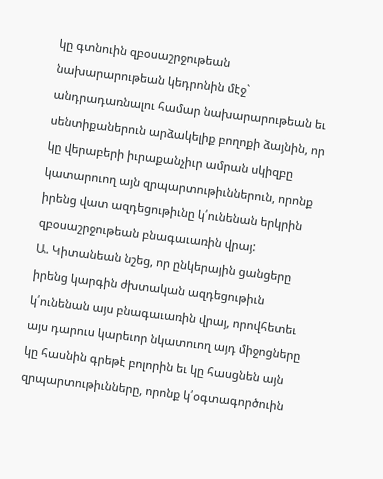կը գտնուին զբօսաշրջութեան նախարարութեան կեդրոնին մէջ` անդրադառնալու համար նախարարութեան եւ սենտիքաներուն արձակելիք բողոքի ձայնին, որ կը վերաբերի իւրաքանչիւր ամրան սկիզբը կատարուող այն զրպարտութիւններուն, որոնք իրենց վատ ազդեցութիւնը կ՛ունենան երկրին զբօսաշրջութեան բնագաւառին վրայ:
Ա. Կիտանեան նշեց, որ ընկերային ցանցերը իրենց կարգին ժխտական ազդեցութիւն կ՛ունենան այս բնագաւառին վրայ, որովհետեւ այս դարուս կարեւոր նկատուող այդ միջոցները կը հասնին գրեթէ բոլորին եւ կը հասցնեն այն զրպարտութիւնները, որոնք կ՛օգտագործուին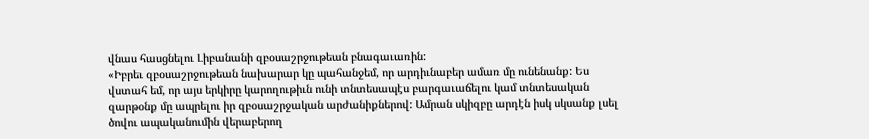վնաս հասցնելու Լիբանանի զբօսաշրջութեան բնագաւառին:
«Իբրեւ զբօսաշրջութեան նախարար կը պահանջեմ, որ արդիւնաբեր ամառ մը ունենանք: Ես վստահ եմ, որ այս երկիրը կարողութիւն ունի տնտեսապէս բարգաւաճելու կամ տնտեսական զարթօնք մը ապրելու իր զբօսաշրջական արժանիքներով: Ամրան սկիզբը արդէն իսկ սկսանք լսել ծովու ապականումին վերաբերող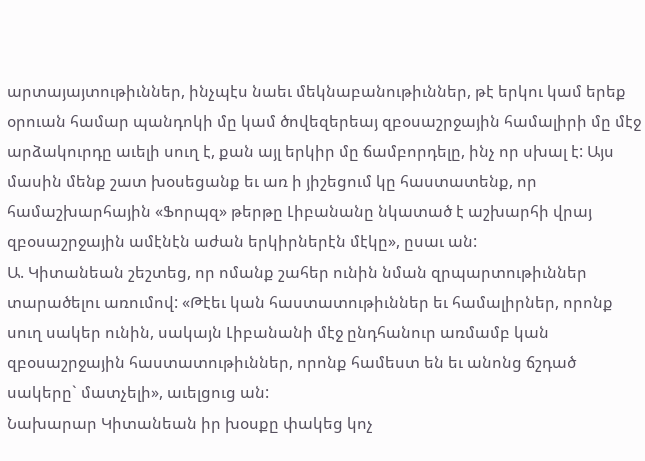արտայայտութիւններ, ինչպէս նաեւ մեկնաբանութիւններ, թէ երկու կամ երեք օրուան համար պանդոկի մը կամ ծովեզերեայ զբօսաշրջային համալիրի մը մէջ արձակուրդը աւելի սուղ է, քան այլ երկիր մը ճամբորդելը, ինչ որ սխալ է: Այս մասին մենք շատ խօսեցանք եւ առ ի յիշեցում կը հաստատենք, որ համաշխարհային «Ֆորպզ» թերթը Լիբանանը նկատած է աշխարհի վրայ զբօսաշրջային ամէնէն աժան երկիրներէն մէկը», ըսաւ ան:
Ա. Կիտանեան շեշտեց, որ ոմանք շահեր ունին նման զրպարտութիւններ տարածելու առումով: «Թէեւ կան հաստատութիւններ եւ համալիրներ, որոնք սուղ սակեր ունին, սակայն Լիբանանի մէջ ընդհանուր առմամբ կան զբօսաշրջային հաստատութիւններ, որոնք համեստ են եւ անոնց ճշդած սակերը` մատչելի», աւելցուց ան:
Նախարար Կիտանեան իր խօսքը փակեց կոչ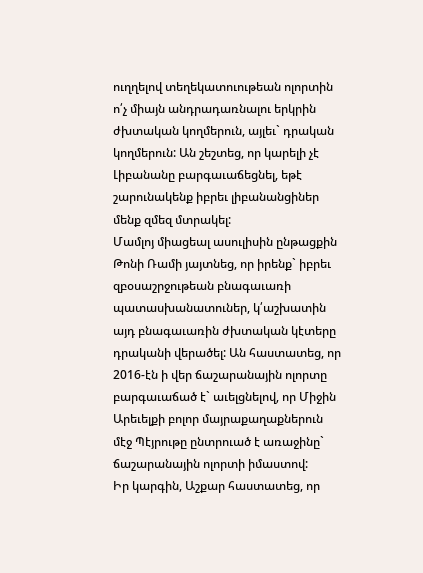ուղղելով տեղեկատուութեան ոլորտին ո՛չ միայն անդրադառնալու երկրին ժխտական կողմերուն, այլեւ` դրական կողմերուն: Ան շեշտեց, որ կարելի չէ Լիբանանը բարգաւաճեցնել, եթէ շարունակենք իբրեւ լիբանանցիներ մենք զմեզ մտրակել:
Մամլոյ միացեալ ասուլիսին ընթացքին Թոնի Ռամի յայտնեց, որ իրենք` իբրեւ զբօսաշրջութեան բնագաւառի պատասխանատուներ, կ՛աշխատին այդ բնագաւառին ժխտական կէտերը դրականի վերածել: Ան հաստատեց, որ 2016-էն ի վեր ճաշարանային ոլորտը բարգաւաճած է` աւելցնելով, որ Միջին Արեւելքի բոլոր մայրաքաղաքներուն մէջ Պէյրութը ընտրուած է առաջինը` ճաշարանային ոլորտի իմաստով:
Իր կարգին, Աշքար հաստատեց, որ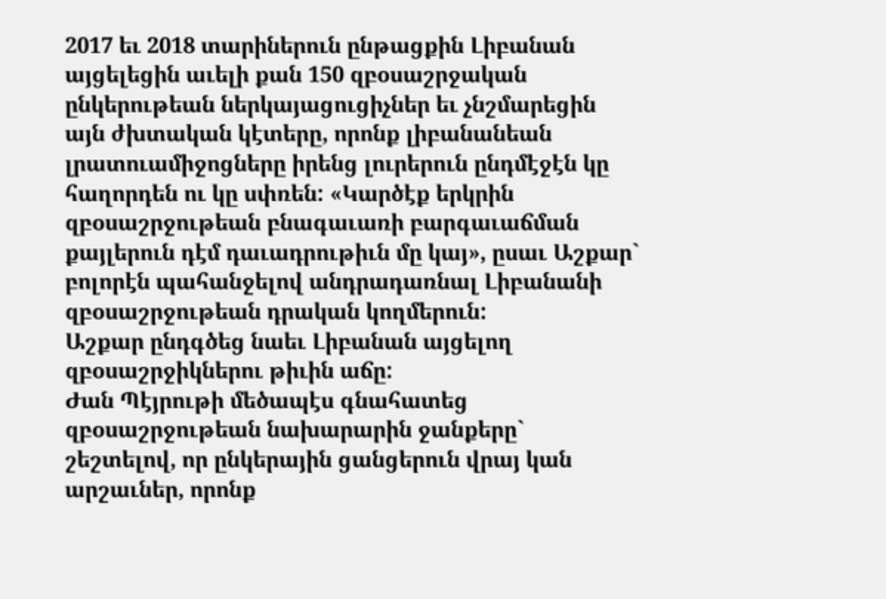2017 եւ 2018 տարիներուն ընթացքին Լիբանան այցելեցին աւելի քան 150 զբօսաշրջական ընկերութեան ներկայացուցիչներ եւ չնշմարեցին այն ժխտական կէտերը, որոնք լիբանանեան լրատուամիջոցները իրենց լուրերուն ընդմէջէն կը հաղորդեն ու կը սփռեն: «Կարծէք երկրին զբօսաշրջութեան բնագաւառի բարգաւաճման քայլերուն դէմ դաւադրութիւն մը կայ», ըսաւ Աշքար` բոլորէն պահանջելով անդրադառնալ Լիբանանի զբօսաշրջութեան դրական կողմերուն:
Աշքար ընդգծեց նաեւ Լիբանան այցելող զբօսաշրջիկներու թիւին աճը:
Ժան Պէյրութի մեծապէս գնահատեց զբօսաշրջութեան նախարարին ջանքերը` շեշտելով, որ ընկերային ցանցերուն վրայ կան արշաւներ, որոնք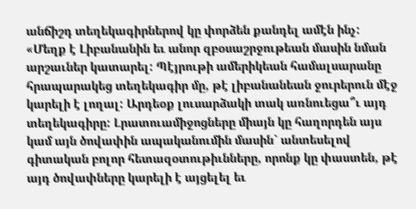անճիշդ տեղեկագիրներով կը փորձեն քանդել ամէն ինչ: «Մեղք է Լիբանանին եւ անոր զբօսաշրջութեան մասին նման արշաւներ կատարել: Պէյրութի ամերիկեան համալսարանը հրապարակեց տեղեկագիր մը, թէ լիբանանեան ջուրերուն մէջ կարելի է լողալ: Արդեօք լուսարձակի տակ առնուեցա՞ւ այդ տեղեկագիրը: Լրատուամիջոցները միայն կը հաղորդեն այս կամ այն ծովափին ապականումին մասին` անտեսելով գիտական բոլոր հետազօտութիւնները, որոնք կը փաստեն, թէ այդ ծովափները կարելի է այցելել եւ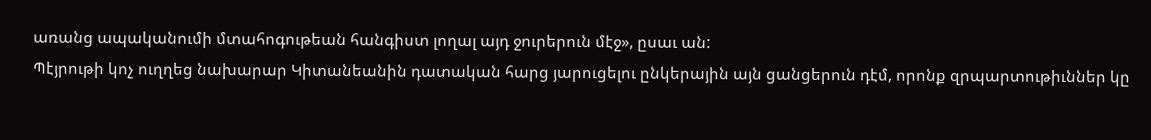առանց ապականումի մտահոգութեան հանգիստ լողալ այդ ջուրերուն մէջ», ըսաւ ան:
Պէյրութի կոչ ուղղեց նախարար Կիտանեանին դատական հարց յարուցելու ընկերային այն ցանցերուն դէմ, որոնք զրպարտութիւններ կը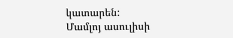կատարեն:
Մամլոյ ասուլիսի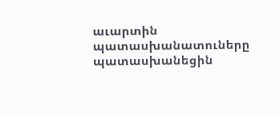աւարտին պատասխանատուները պատասխանեցին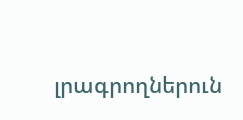լրագրողներուն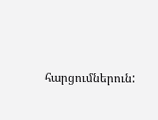հարցումներուն: